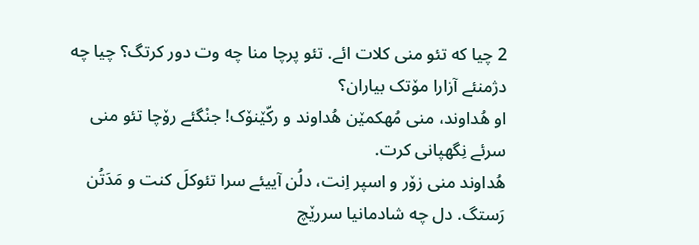2 چیا که تئو منی کلات ائے. تئو پرچا منا چه وت دور کرتگ؟ چیا چه دژمنئے آزارا مۆتک بیاران؟
او هُداوند، منی مُهکمێن هُداوند و رکّێنۆک! جنْگئے رۆچا تئو منی سرئے نِگهپانی کرت.
هُداوند منی زۆر و اسپر اِنت، دلُن آییئے سرا تئوکلَ کنت و مَدَتُن رَستگ. دل چه شادمانیا سررێچ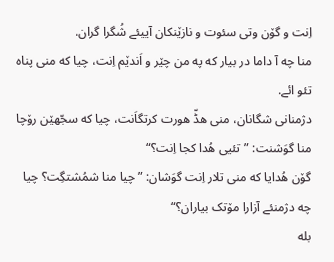اِنت و گۆن وتی سئوت و نازێنکان آییئے شُگرا گران.
منا چه آ داما در بیار که په من چێر و اَندێم اِنت، چیا که منی پناه تئو ائے.
دژمنانی شگانان، منی هڈّ هورت کرتگاَنت، چیا که سجّهێن رۆچا منا گوَشنت: ”تئیی هُدا کجا اِنت؟“
گۆن هُدایا که منی تلار اِنت گوَشان: ”چیا منا شمُشتگِت؟ چیا چه دژمنئے آزارا مۆتک بیاران؟“
بله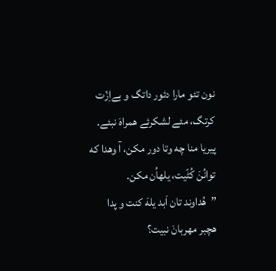نون تئو مارا دئور داتگ و بےاِزّت کرتگ، مئے لشکرئے همراهَ نبئے.
پیریا منا چه وتا دور مکن، آ وهدا که توانُنَ کُٹّیت، یلهاُن مکن.
”هُداوند تان اَبد یلهَ کنت و پدا هچبر مهربانَ نبیت؟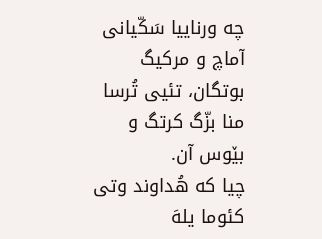چه ورناییا سَکّیانی آماچ و مرکیگ بوتگان، تئیی تُرسا منا بزّگ کرتگ و بێوس آن.
چیا که هُداوند وتی کئوما یلهَ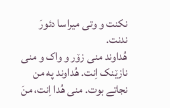نکنت و وتی میراسا دئورَ ندنت.
هُداوند منی زۆر و واک و منی نازێنک اِنت. هُداوند په من نجاتے بوت. منی هُدا اِنت، منَ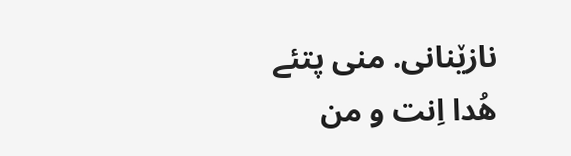نازێنانی. منی پتئے هُدا اِنت و من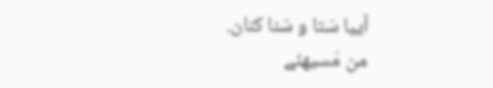آییا سَتا و سَنا کنان.
من مَسیهئے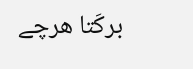برکَتا هرچے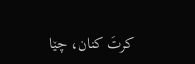کرتَ کنان، چێا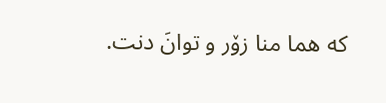که هما منا زۆر و توانَ دنت.